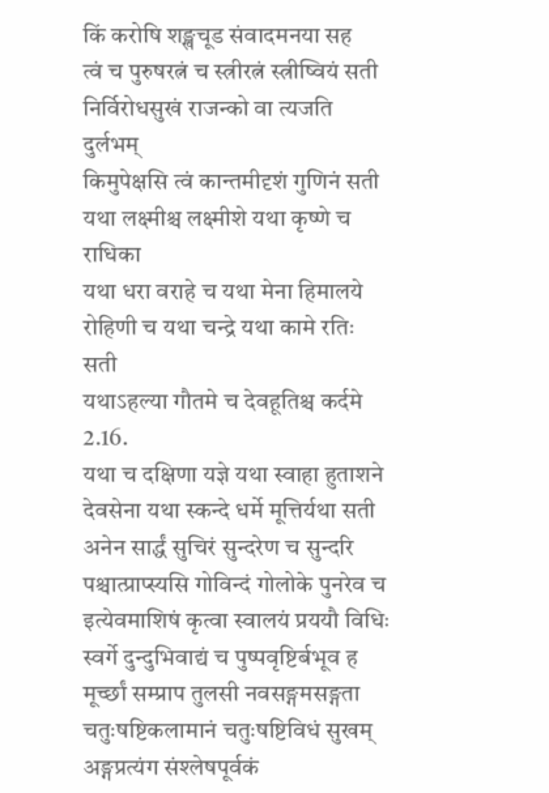किं करोषि शङ्खचूड संवादमनया सह
त्वं च पुरुषरत्नं च स्त्रीरत्नं स्त्रीष्वियं सती
निर्विरोधसुखं राजन्को वा त्यजति दुर्लभम्
किमुपेक्षसि त्वं कान्तमीदृशं गुणिनं सती
यथा लक्ष्मीश्च लक्ष्मीशे यथा कृष्णे च राधिका
यथा धरा वराहे च यथा मेना हिमालये
रोहिणी च यथा चन्द्रे यथा कामे रतिः सती
यथाऽहल्या गौतमे च देवहूतिश्च कर्दमे 2.16.
यथा च दक्षिणा यज्ञे यथा स्वाहा हुताशने
देवसेना यथा स्कन्दे धर्मे मूत्तिर्यथा सती
अनेन सार्द्धं सुचिरं सुन्दरेण च सुन्दरि
पश्चात्प्राप्स्यसि गोविन्दं गोलोके पुनरेव च
इत्येवमाशिषं कृत्वा स्वालयं प्रययौ विधिः
स्वर्गे दुन्दुभिवाद्यं च पुष्पवृष्टिर्बभूव ह
मूर्च्छां सम्प्राप तुलसी नवसङ्गमसङ्गता
चतुःषष्टिकलामानं चतुःषष्टिविधं सुखम्
अङ्गप्रत्यंग संश्लेषपूर्वकं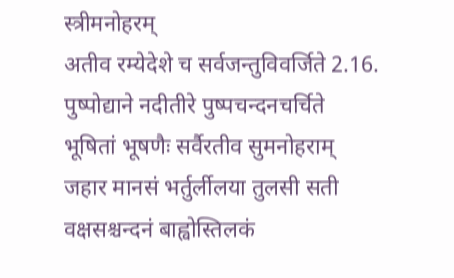स्त्रीमनोहरम्
अतीव रम्येदेशे च सर्वजन्तुविवर्जिते 2.16.
पुष्पोद्याने नदीतीरे पुष्पचन्दनचर्चिते
भूषितां भूषणैः सर्वैरतीव सुमनोहराम्
जहार मानसं भर्तुर्लीलया तुलसी सती
वक्षसश्चन्दनं बाह्वोस्तिलकं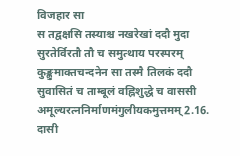विजहार सा
स तद्वक्षसि तस्याश्च नखरेखां ददौ मुदा
सुरतेर्विरतौ तौ च समुत्थाय परस्परम्
कुङ्कुमाक्तचन्दनेन सा तस्मै तिलकं ददौ
सुवासितं च ताम्बूलं वह्निशुद्धे च वाससी
अमूल्यरत्ननिर्माणमंगुलीयकमुत्तमम् 2.16.
दासी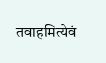तवाहमित्येवं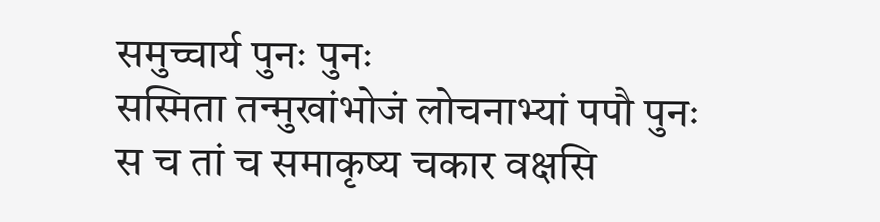समुच्चार्य पुनः पुनः
सस्मिता तन्मुखांभोजं लोचनाभ्यां पपौ पुनः
स च तां च समाकृष्य चकार वक्षसि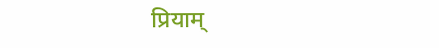प्रियाम्